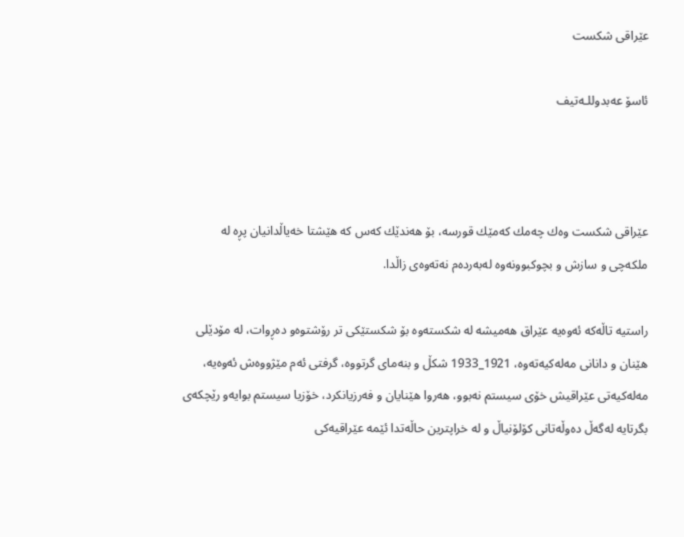عێراقی شكست

ئاسۆ عەبدوللـەتیف



عێراقی شكست وه‌ك چه‌مك كه‌مێك قورسه‌، بۆ هه‌ندێك كه‌س كه‌ هێشتا خه‌یاڵدانیان پڕه‌ له‌ ملكه‌چی و سازش و بچوكبوونه‌وه‌ له‌به‌رده‌م نه‌ته‌وه‌ی زاڵدا.

راستیه‌ تاڵه‌كه‌ ئه‌وه‌یه‌ عێراق هه‌میشه‌ له‌ شكسته‌وه‌ بۆ شكستێكی تر رۆشتوه‌و ده‌ڕوات، له‌ مۆدێلی هێنان و دانانی مه‌له‌كیه‌ته‌وه‌، 1921_1933 شكڵ و بنه‌مای گرتووه‌، گرفتی ئه‌م مێژووه‌ش ئه‌وه‌یه‌، مه‌له‌كیه‌تی عێراقیش خۆی سیستم نه‌بوو، هه‌روا هێنایان و فه‌رزیانكرد، خۆزیا سیستم بوایه‌و رێچكه‌ی بگرتایه‌ له‌گه‌ڵ ده‌وڵه‌تانی كۆلۆنیاڵ و له‌ خراپترین حاڵه‌تدا ئێمه‌ عێراقیه‌كی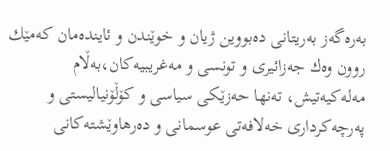به‌ره‌گه‌ز به‌ریتانی ده‌بووین ژیان و خوێندن و ئاینده‌مان كه‌مێك روون وه‌ك جه‌زائیری و تونسی و مه‌غریبیه‌كان،به‌ڵام مه‌له‌كیه‌تیش، ته‌نها حه‌زێكی سیاسی و كۆڵۆنیالیستی و په‌رچه‌كرداری خه‌لافه‌تی عوسمانی و ده‌رهاوێشته‌كانی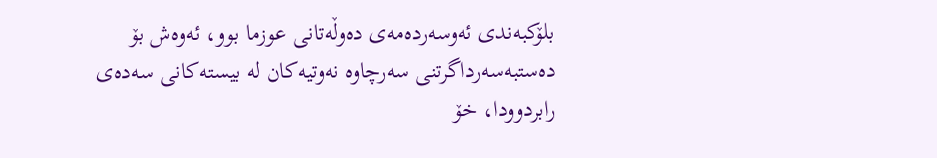بلۆكبه‌ندی ئه‌وسه‌رده‌مه‌ی ده‌وڵه‌تانی عوزما بوو، ئه‌وه‌ش بۆ ده‌ستبه‌سه‌رداگرتنی سه‌رچاوه‌ نه‌وتیه‌كان له‌ بیسته‌كانی سه‌ده‌ی رابردوودا، خۆ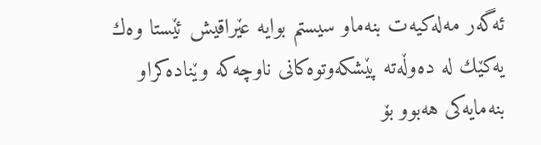ئه‌گه‌ر مه‌له‌كیه‌ت بنه‌ماو سیستم بوایه‌ عێراقیش ئێستا وه‌ك یه‌كێك له‌ ده‌وڵه‌ته‌ پێشكه‌وتوه‌كانی ناوچه‌كه‌ وێناده‌كراو بنه‌مایه‌كی هه‌بوو بۆ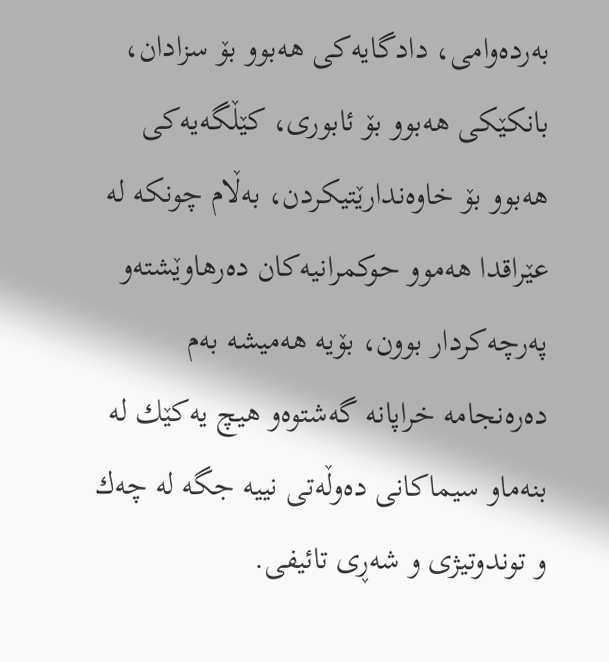به‌رده‌وامی، دادگایه‌كی هه‌بوو بۆ سزادان، بانكێكی هه‌بوو بۆ ئابوری، كێڵگه‌یه‌كی هه‌بوو بۆ خاوه‌ندارێتیكردن، به‌ڵام چونكه‌ له‌ عێراقدا هه‌موو حوكمرانیه‌كان ده‌رهاوێشته‌و په‌رچه‌كردار بوون، بۆیه‌ هه‌میشه‌ به‌م ده‌ره‌نجامه‌ خراپانه‌ گه‌شتوه‌و هیچ یه‌كێك له‌ بنه‌ماو سیماكانی ده‌وڵه‌تی نییه‌ جگه‌ له‌ چه‌ك و توندوتیژی و شه‌ڕی تائیفی.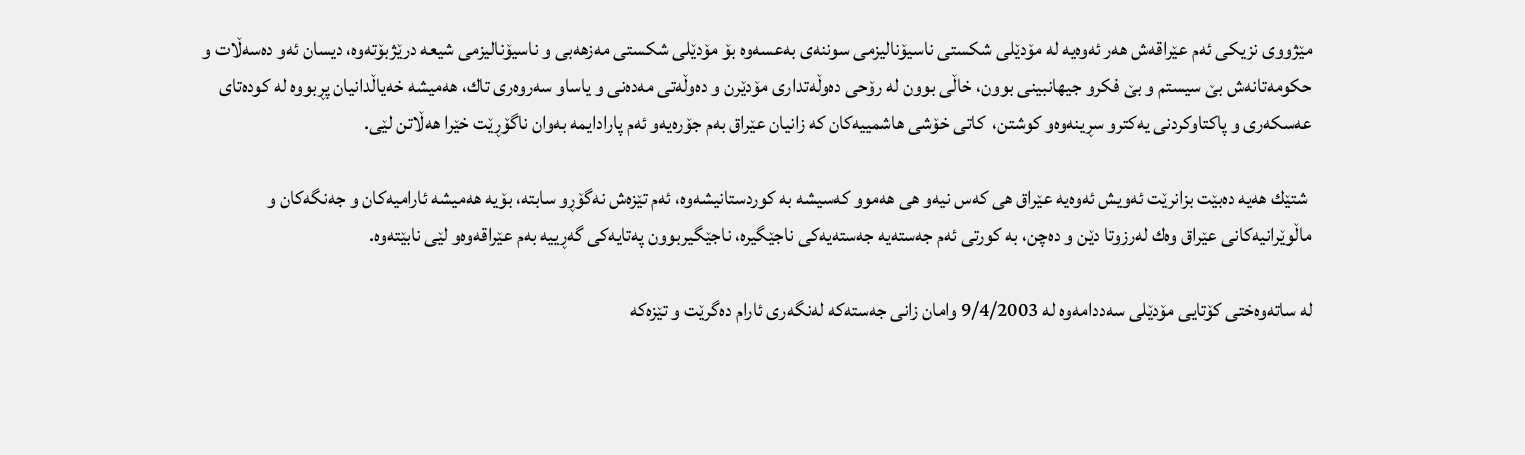مێژووی نزیكی ئه‌م عێراقه‌ش هه‌ر ئه‌وه‌یه ‌له‌ مۆدێلی شكستی ناسیۆنالیزمی سوننه‌ی به‌عسه‌وه‌ بۆ مۆدێلی شكستی مه‌زهه‌بی و ناسیۆنالیزمی شیعه‌ درێژبۆته‌وه‌، دیسان ئه‌و ده‌سه‌ڵات و حكومه‌تانه‌ش بێ سیستم و بێ فكرو جیهانبینی بوون، خاڵی بوون له‌ رۆحی ده‌وڵه‌تداری مۆدێرن و ده‌وڵه‌تی مه‌ده‌نی و یاساو سه‌روه‌ری تاك، هه‌میشه‌ خه‌یاڵدانیان پڕبووه‌ له‌ كوده‌تای عه‌سكه‌ری و پاكتاوكردنی یه‌كترو سڕینه‌وه‌و كوشتن،  كاتی خۆشی هاشمییه‌كان كه‌ زانیان عێراق به‌م جۆره‌یه‌و ئه‌م پارادایمه‌ به‌وان ناگۆڕێت خێرا هه‌ڵاتن لێی.

 شتێك هه‌یه‌ ده‌بێت بزانرێت ئه‌ویش ئه‌وه‌یه‌ عێراق هی كه‌س نیه‌و هی هه‌موو كه‌سیشه‌ به‌ كوردستانیشه‌وه‌، ئه‌م تێزه‌ش نه‌گۆڕو سابته‌، بۆیه‌ هه‌میشه‌ ئارامیه‌كان و جه‌نگه‌كان و ماڵوێرانیه‌كانی عێراق وه‌ك له‌رزوتا دێن و ده‌چن، به‌ كورتی ئه‌م جه‌سته‌یه‌ جه‌سته‌یه‌كی ناجێگیره‌، ناجێگیربوون په‌تایه‌كی گه‌ڕییه‌ به‌م عێراقه‌وه‌و لێی نابێته‌وه‌.

له‌ ساته‌وه‌ختی كۆتایی مۆدێلی سه‌ددامه‌وه‌ له‌ 9/4/2003 وامان زانی جه‌سته‌كه‌ له‌نگه‌ری ئارام ده‌گرێت و تێزه‌كه‌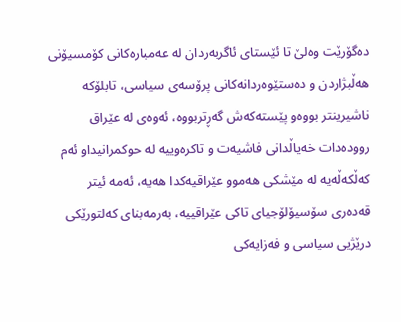ده‌گۆرێت وه‌لێ تا ئێستای ئاگربه‌ردان له‌ عه‌مباره‌كانی كۆمسیۆنی هه‌ڵبژاردن و ده‌ستێوه‌ردانه‌كانی پرۆسه‌ی سیاسی، تابلۆكه‌ ناشیرینتر بووه‌و پێسته‌كه‌ش گه‌ڕتربووه‌، ئه‌وه‌ی له‌ عێراق رووده‌دات خه‌یاڵدانی فاشیه‌ت و تاكره‌وییه‌ له‌ حوكمرانیداو ئه‌م كه‌ڵكه‌ڵه‌یه‌ له‌ مێشكی هه‌موو عێراقیه‌كدا هه‌یه‌، ئه‌مه‌ ئیتر قه‌ده‌ری سۆسیۆلۆجیای تاكی عێراقییه‌، به‌رمه‌بنای كه‌لتورێكی درێژیی سیاسی و فه‌زایه‌كی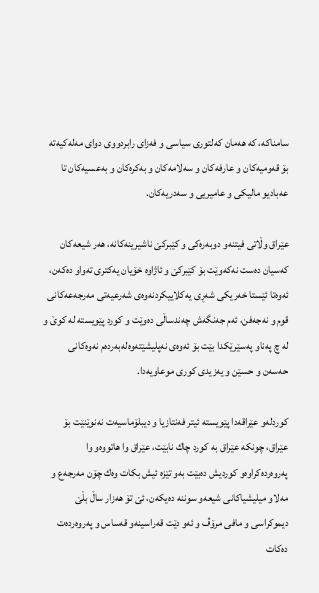سامناكه‌، كه‌ هه‌مان كه‌لتوری سیاسی و فه‌زای رابردووی دوای مه‌له‌كیه‌ته‌ بۆ قه‌ومیه‌كان و عارفه‌كان و سه‌لامه‌كان و به‌كره‌كان و به‌عسیه‌كان تا عه‌بادیو مالیكی و عامیریی و سه‌دریه‌كان.

عێراق وڵاتی فیتنه‌و دوبه‌ره‌كی و كێبركێ ناشیرینه‌كانه‌، هه‌ر شیعه‌كان كه‌سیان ده‌ست نه‌كه‌وێت بۆ كێبركێ و ئاژاوه‌ خۆیان یه‌كتری ته‌واو ده‌كه‌ن، ئه‌وه‌تا ئێستا خه‌ریكی شه‌ڕی یه‌كلاییكردنه‌وه‌ی شه‌رعیه‌تی مه‌رجه‌عه‌كانی قوم و نه‌جه‌فن، ئه‌م جه‌نگه‌ش چه‌ندساڵی ده‌وێت و كورد پێویسته‌ له‌ كوێ و له‌ چ په‌ناو په‌سێرێكدا بێت بۆ ئه‌وه‌ی نه‌پلیشێته‌وه‌له‌به‌رده‌م نه‌وه‌كانی حه‌سه‌ن و حسێن و یه‌زیدی كوری موعاویه‌دا.

كوردله‌و عێراقه‌دا پێویسته‌ ئیتر فه‌نتازیا و دیبلۆماسیه‌ت نه‌نوێنێت بۆ عێراق، چونكه‌ عێراق به‌ كورد چاك نابێت، عێراق وا هاتووه‌و وا په‌روه‌رده‌كراوه‌و كوردیش ده‌بێت به‌و تێزه‌ ئیش بكات وه‌ك چۆن مه‌رجه‌ع و مه‌لاو میلیشیاكانی شیعه‌و سوننه‌ ده‌یكه‌ن، ئێ تۆ هه‌زار ساڵ بڵێ دیموكراسی و مافی مرۆڤ و ئه‌و دێت قه‌راسینه‌و قه‌ساس و په‌روه‌رده‌ت ده‌كات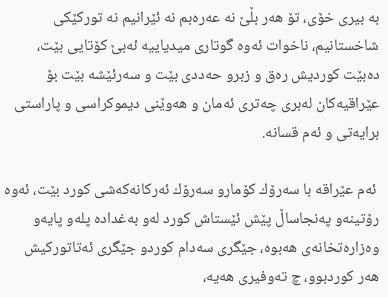به‌ بیری خۆی، تۆ هه‌ر بڵێ نه‌ عه‌ره‌بم نه‌ ئێرانیم نه‌ توركێكی شاخستانیم، ناخوات ئه‌وه‌ گوتاری میدیاییه‌ ئه‌بێ كۆتایی بێت،  ده‌بێت كوردیش ره‌ق و زبرو حه‌ددی بێت و سه‌رئێشه‌ بێت بۆ عێراقیه‌كان له‌بری چه‌تری ئه‌مان و هه‌وێنی دیموكراسی و پاراستی برایه‌تی و ئه‌م قسانه‌.

 ئه‌م عێراقه‌ با سه‌رۆك كۆمارو سه‌رۆك ئه‌ركانه‌كه‌شی كورد بێت، ئه‌وه‌ رۆتینه‌و په‌نجاساڵ پێش ئێستاش كورد له‌و به‌غداده‌ پله‌و پایه‌و وه‌زاره‌تخانه‌ی هه‌بوه‌، جێگری سه‌دام كوردو جێگری ئه‌تاتوركیش هه‌ر كوردبوو، چ ته‌وفیری هه‌یه‌،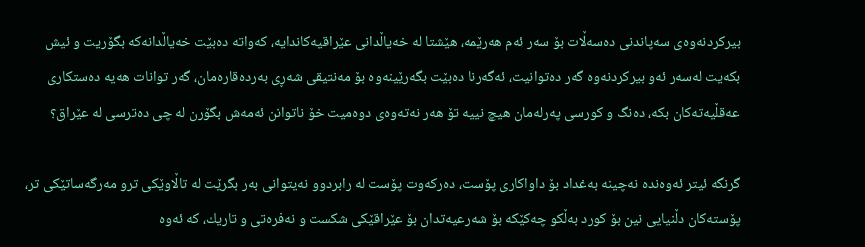بیركردنه‌وه‌ی سه‌پاندنی ده‌سه‌ڵات بۆ سه‌ر ئه‌م هه‌رێمه‌، هێشتا له‌ خه‌یاڵدانی عێراقیه‌كاندایه‌، كه‌واته‌ ده‌بێت خه‌یاڵدانه‌كه‌ بگۆریت و ئیش بكه‌یت له‌سه‌ر ئه‌و بیركردنه‌وه‌ گه‌ر ده‌توانیت، ئه‌گه‌رنا ده‌بێت بگه‌رێینه‌وه‌ بۆ مه‌نتیقی شه‌ڕی به‌رده‌قاره‌مان، گه‌ر توانات هه‌یه‌ ده‌ستكاری عه‌قڵیه‌ته‌كان بكه‌، ده‌نگ و كورسی په‌رله‌مان هیچ نییه‌ تۆ هه‌ر نه‌ته‌وه‌ی دوه‌میت خۆ ناتوانن ئه‌مه‌ش بگۆرن له‌ چی ده‌ترسی له‌ عێراق؟

گرنگه‌ ئیتر ئه‌وه‌نده‌ نه‌چینه‌ به‌غداد بۆ داواكاری پۆست، ده‌ركه‌وت پۆست له‌ رابردوو نه‌یتوانی به‌ر بگرێت له‌ تاڵاوێكی ترو مه‌رگه‌ساتێكی تر، پۆسته‌كان دڵنیایی نین بۆ كورد به‌ڵكو چه‌كێكه‌ بۆ شه‌رعیه‌تدان بۆ عێراقێكی شكست و نه‌فره‌تی و تاریك، كه‌ ئه‌وه‌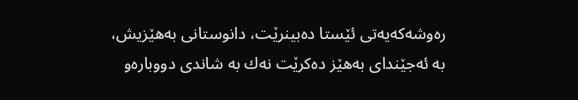ره‌وشه‌كه‌یه‌تی ئێستا ده‌بینرێت، دانوستانی به‌هێزیش، به‌ ئه‌جێندای به‌هێز ده‌كرێت نه‌ك به‌ شاندی دووباره‌و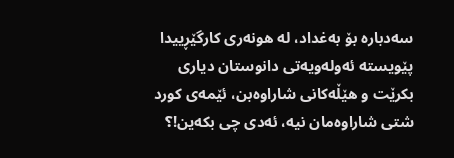سه‌دباره‌ بۆ به‌غداد، له‌ هونه‌ری كارگێڕییدا پێویسته‌ ئه‌وله‌ویه‌تی دانوستان دیاری بكرێت و هێڵه‌كانی شاراوه‌بن، ئێمه‌ی كورد شتی شاراوه‌مان نیه‌، ئه‌دی چی بكه‌ین!؟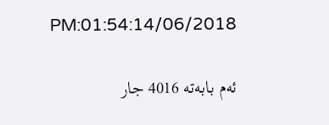PM:01:54:14/06/2018

ئه‌م بابه‌ته 4016 جار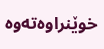خوێنراوه‌ته‌وه‌‌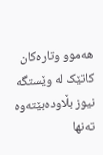هەموو وتارەکان کاتێک لە وێستگە نیوز بڵاودەبێتەوە تەنها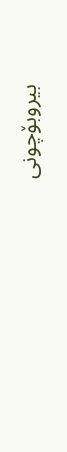بیروبۆچونی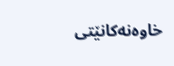خاوەنەکانێتی